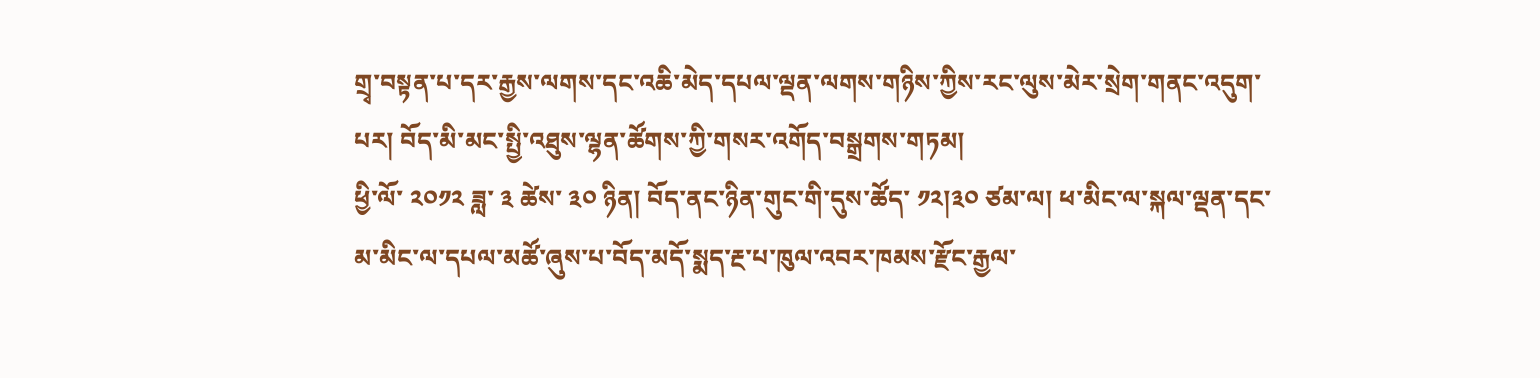གྲྭ་བསྟན་པ་དར་རྒྱས་ལགས་དང་འཆི་མེད་དཔལ་ལྡན་ལགས་གཉིས་ཀྱིས་རང་ལུས་མེར་སྲེག་གནང་འདུག་པར། བོད་མི་མང་སྤྱི་འཐུས་ལྷན་ཚོགས་ཀྱི་གསར་འགོད་བསྒྲགས་གཏམ།
ཕྱི་ལོ་ ༢༠༡༢ ཟླ་ ༣ ཚེས་ ༣༠ ཉིན། བོད་ནང་ཉིན་གུང་གི་དུས་ཚོད་ ༡༢།༣༠ ཙམ་ལ། ཕ་མིང་ལ་སྐལ་ལྡན་དང་མ་མིང་ལ་དཔལ་མཚོ་ཞུས་པ་བོད་མདོ་སྨད་རྔ་པ་ཁུལ་འབར་ཁམས་རྫོང་རྒྱལ་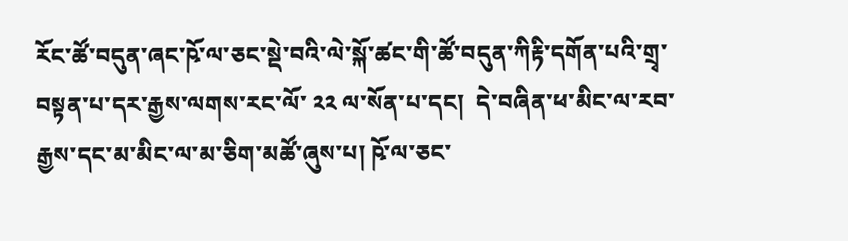རོང་ཚོ་བདུན་ཞང་ཥོ་ལ་ཅང་སྡེ་བའི་ལེ་སྐོ་ཚང་གི་ཚོ་བདུན་ཀིརྟི་དགོན་པའི་གྲྭ་བསྟན་པ་དར་རྒྱས་ལགས་རང་ལོ་ ༢༢ ལ་སོན་པ་དང།  དེ་བཞིན་ཕ་མིང་ལ་རབ་རྒྱས་དང་མ་མིང་ལ་མ་ཅིག་མཚོ་ཞུས་པ། ཥོ་ལ་ཅང་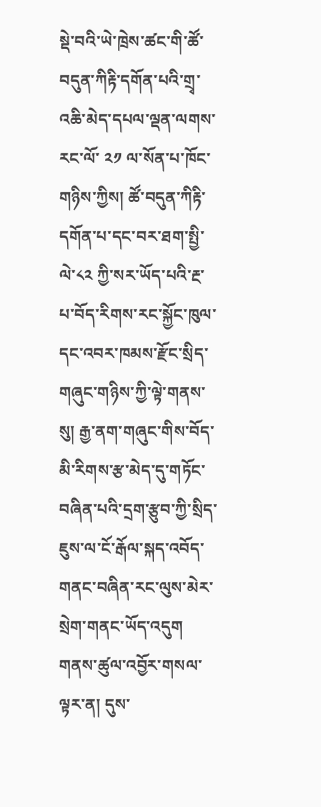སྡེ་བའི་ཡེ་ཁྲེས་ཚང་གི་ཚོ་བདུན་ཀིརྟི་དགོན་པའི་གྲྭ་འཆི་མེད་དཔལ་ལྡན་ལགས་རང་ལོ་ ༢༡ ལ་སོན་པ་ཁོང་གཉིས་ཀྱིས། ཚོ་བདུན་ཀིརྟི་དགོན་པ་དང་བར་ཐག་སྤྱི་ལེ་༨༢ ཀྱི་སར་ཡོད་པའི་རྔ་པ་བོད་རིགས་རང་སྐྱོང་ཁུལ་དང་འབར་ཁམས་རྫོང་སྲིད་གཞུང་གཉིས་ཀྱི་ལྟེ་གནས་སུ། རྒྱ་ནག་གཞུང་གིས་བོད་མི་རིགས་རྩ་མེད་དུ་གཏོང་བཞིན་པའི་དྲག་རྩུབ་ཀྱི་སྲིད་ཇུས་ལ་ངོ་རྒོལ་སྐད་འབོད་གནང་བཞིན་རང་ལུས་མེར་སྲེག་གནང་ཡོད་འདུག
གནས་ཚུལ་འབྱོར་གསལ་ལྟར་ན། དུས་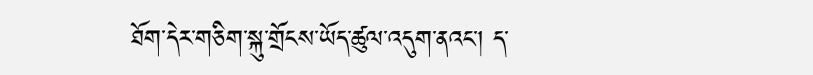ཐོག་དེར་གཅིག་སྐུ་གྲོངས་ཡོད་ཚུལ་འདུག་ནའང་། ད་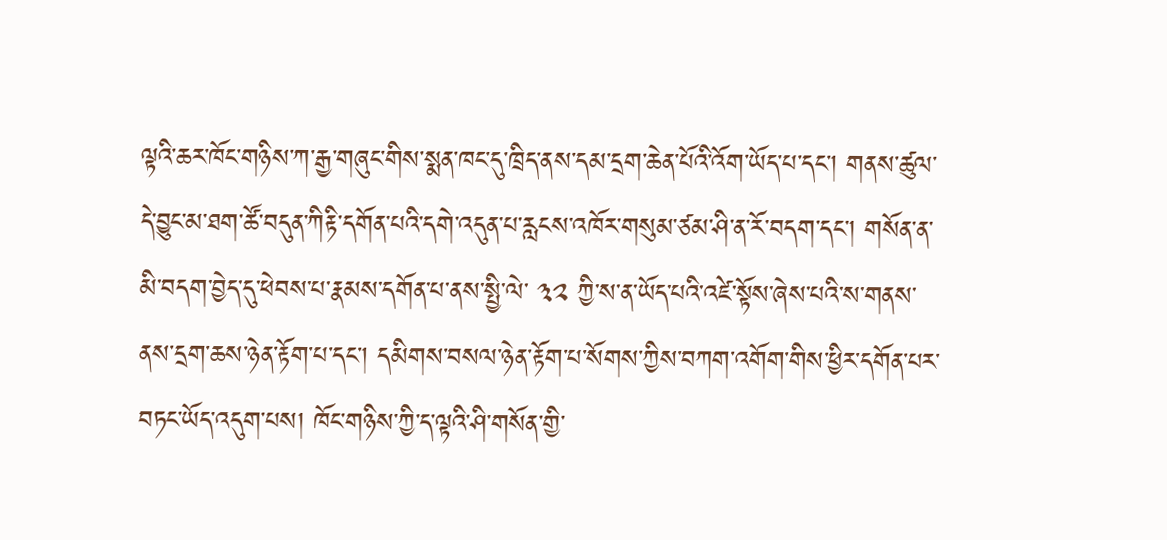ལྟའི་ཆར་ཁོང་གཉིས་ཀ་རྒྱ་གཞུང་གིས་སྨན་ཁང་དུ་ཁྲིད་ནས་དམ་དྲག་ཆེན་པོའི་འོག་ཡོད་པ་དང་། གནས་ཚུལ་དེ་བྱུང་མ་ཐག་ཚོ་བདུན་ཀིརྟི་དགོན་པའི་དགེ་འདུན་པ་རླངས་འཁོར་གསུམ་ཙམ་ཤི་ན་རོ་བདག་དང་། གསོན་ན་མི་བདག་བྱེད་དུ་ཕེབས་པ་རྣམས་དགོན་པ་ནས་སྤྱི་ལེ་ ༣༢ ཀྱི་ས་ན་ཡོད་པའི་འཛེ་སྟོས་ཞེས་པའི་ས་གནས་ནས་དྲག་ཆས་ཉེན་རྟོག་པ་དང་། དམིགས་བསལ་ཉེན་རྟོག་པ་སོགས་ཀྱིས་བཀག་འགོག་གིས་ཕྱིར་དགོན་པར་བཏང་ཡོད་འདུག་པས། ཁོང་གཉིས་ཀྱི་ད་ལྟའི་ཤི་གསོན་གྱི་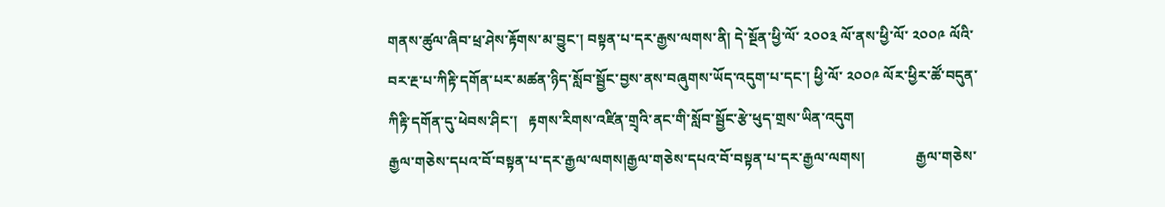གནས་ཚུལ་ཞིབ་ཕྲ་ཤེས་རྟོགས་མ་བྱུང་། བསྟན་པ་དར་རྒྱས་ལགས་ནི། དེ་སྔོན་ཕྱི་ལོ་ ༢༠༠༣ ལོ་ནས་ཕྱི་ལོ་ ༢༠༠༩ ལོའི་བར་རྔ་པ་ཀིརྟི་དགོན་པར་མཚན་ཉིད་སློབ་སྦྱོང་བྱས་ནས་བཞུགས་ཡོད་འདུག་པ་དང་། ཕྱི་ལོ་ ༢༠༠༩ ལོར་ཕྱིར་ཚོ་བདུན་ཀིརྟི་དགོན་དུ་ཕེབས་ཤིང་།   རྟགས་རིགས་འཛིན་གྲྭའི་ནང་གི་སློབ་སྦྱོང་རྩེ་ཕུད་གྲས་ཡིན་འདུག
རྒྱལ་གཅེས་དཔའ་བོ་བསྟན་པ་དར་རྒྱལ་ལགས།རྒྱལ་གཅེས་དཔའ་བོ་བསྟན་པ་དར་རྒྱལ་ལགས།              རྒྱལ་གཅེས་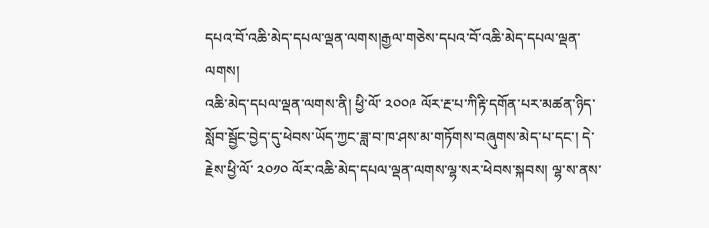དཔའ་བོ་འཆི་མེད་དཔལ་ལྡན་ལགས།རྒྱལ་གཅེས་དཔའ་བོ་འཆི་མེད་དཔལ་ལྡན་ལགས།
འཆི་མེད་དཔལ་ལྡན་ལགས་ནི། ཕྱི་ལོ་ ༢༠༠༩ ལོར་རྔ་པ་ཀིརྟི་དགོན་པར་མཚན་ཉིད་སློབ་སྦྱོང་བྱེད་དུ་ཕེབས་ཡོད་ཀྱང་ཟླ་བ་ཁ་ཤས་མ་གཏོགས་བཞུགས་མེད་པ་དང་། དེ་རྗེས་ཕྱི་ལོ་ ༢༠༡༠ ལོར་འཆི་མེད་དཔལ་ལྡན་ལགས་ལྷ་སར་ཕེབས་སྐབས། ལྷ་ས་ནས་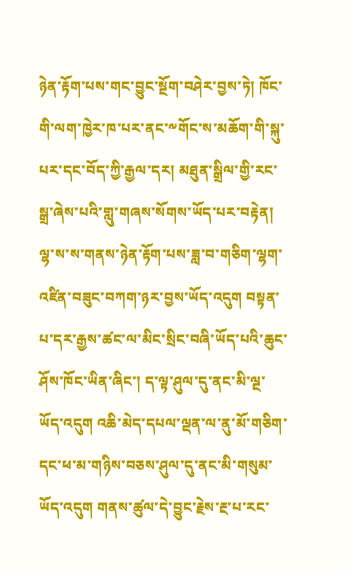ཉེན་རྟོག་པས་གང་བྱུང་སྔོག་བཤེར་བྱས་ཏེ། ཁོང་གི་ལག་ཁྱེར་ཁ་པར་ནང་༸གོང་ས་མཆོག་གི་སྐུ་པར་དང་བོད་ཀྱི་རྒྱལ་དར། མཐུན་སྒྲིལ་གྱི་རང་སྒྲ་ཞེས་པའི་གླུ་གཞས་སོགས་ཡོད་པར་བརྟེན། ལྷ་ས་ས་གནས་ཉེན་རྟོག་པས་ཟླ་བ་གཅིག་ལྷག་འཛིན་བཟུང་བཀག་ཉར་བྱས་ཡོད་འདུག བསྟན་པ་དར་རྒྱས་ཚང་ལ་མིང་སྲིང་བཞི་ཡོད་པའི་ཆུང་ཤོས་ཁོང་ཡིན་ཞིང་། ད་ལྟ་ཤུལ་དུ་ནང་མི་ལྔ་ཡོད་འདུག འཆི་མེད་དཔལ་ལྡན་ལ་ནུ་མོ་གཅིག་དང་ཕ་མ་གཉིས་བཅས་ཤུལ་དུ་ནང་མི་གསུམ་ཡོད་འདུག གནས་ཚུལ་དེ་བྱུང་རྗེས་རྔ་པ་རང་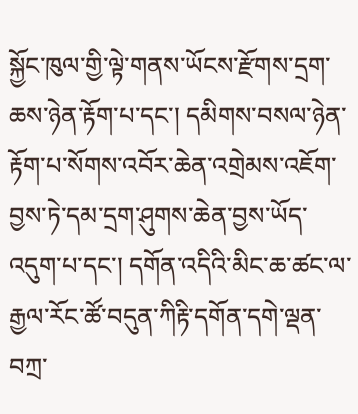སྐྱོང་ཁུལ་གྱི་ལྟེ་གནས་ཡོངས་རྫོགས་དྲག་ཆས་ཉེན་རྟོག་པ་དང་། དམིགས་བསལ་ཉེན་རྟོག་པ་སོགས་འབོར་ཆེན་འགྲེམས་འཇོག་བྱས་ཏེ་དམ་དྲག་ཤུགས་ཆེན་བྱས་ཡོད་འདུག་པ་དང་། དགོན་འདིའི་མིང་ཆ་ཚང་ལ་རྒྱལ་རོང་ཚོ་བདུན་ཀིརྟི་དགོན་དགེ་ལྡན་བཀྲ་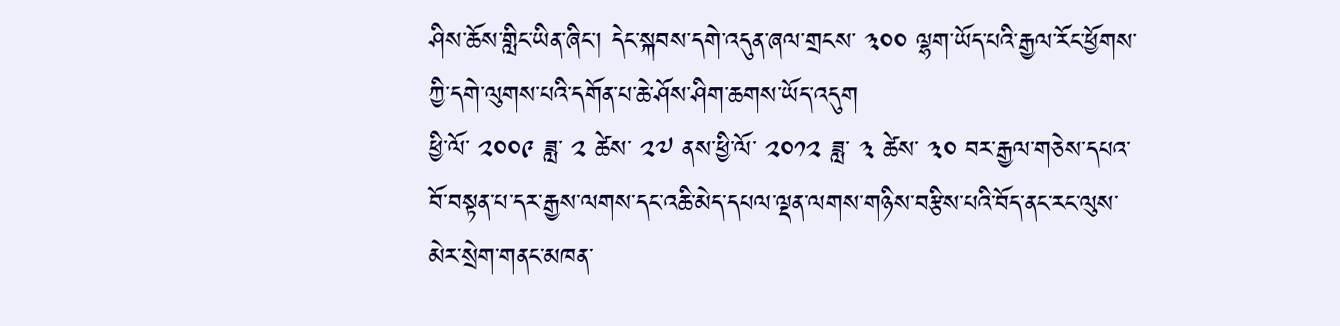ཤིས་ཆོས་གླིང་ཡིན་ཞིང་། དེང་སྐབས་དགེ་འདུན་ཞལ་གྲངས་ ༣༠༠ ལྷག་ཡོད་པའི་རྒྱལ་རོང་ཕྱོགས་ཀྱི་དགེ་ལུགས་པའི་དགོན་པ་ཆེ་ཤོས་ཤིག་ཆགས་ཡོད་འདུག
ཕྱི་ལོ་ ༢༠༠༩ ཟླ་ ༢ ཚེས་ ༢༧ ནས་ཕྱི་ལོ་ ༢༠༡༢ ཟླ་ ༣ ཚེས་ ༣༠ བར་རྒྱལ་གཅེས་དཔའ་བོ་བསྟན་པ་དར་རྒྱས་ལགས་དང་འཆི་མེད་དཔལ་ལྡན་ལགས་གཉིས་བརྩིས་པའི་བོད་ནང་རང་ལུས་མེར་སྲེག་གནང་མཁན་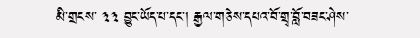མི་གྲངས་ ༣༣ བྱུང་ཡོད་པ་དང་། རྒྱལ་གཅེས་དཔའ་བོ་གྲྭ་བློ་བཟང་ཤེས་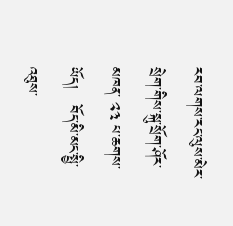རབ་ལགས་རང་ལུས་མེར་སྲེག་གིས་སྐུ་སྲོག་ཤོར་མཁན་ ༢༣ པ་ཆགས་ཡོད།   བོད་མི་མང་སྤྱི་འཐུས་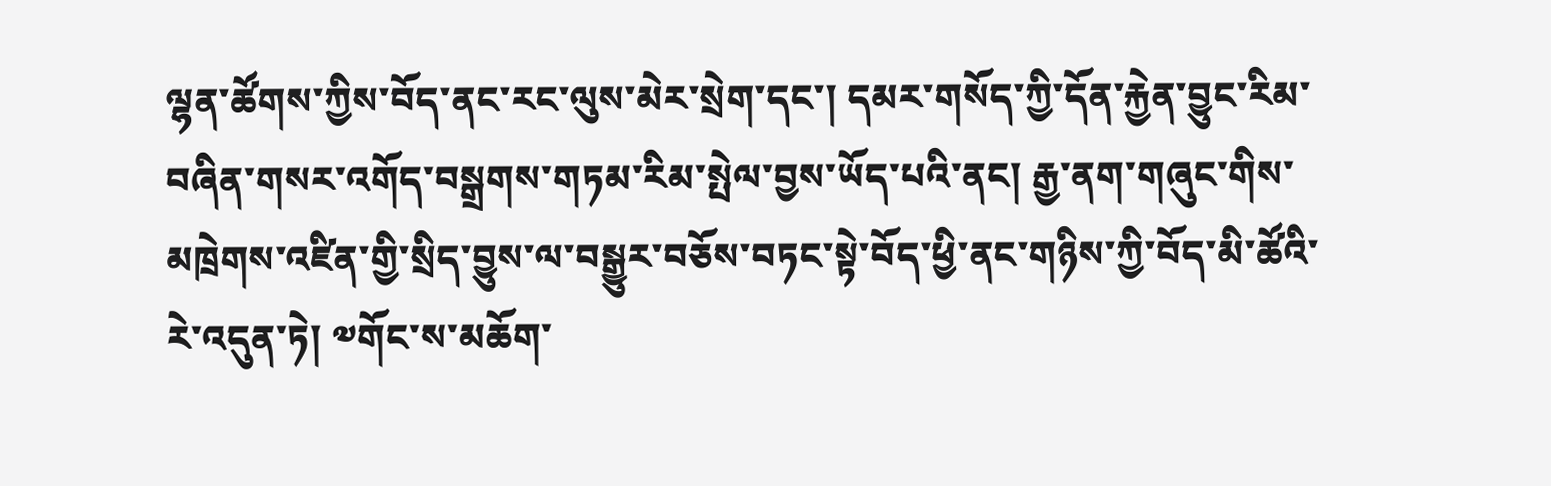ལྷན་ཚོགས་ཀྱིས་བོད་ནང་རང་ལུས་མེར་སྲེག་དང་། དམར་གསོད་ཀྱི་དོན་རྐྱེན་བྱུང་རིམ་བཞིན་གསར་འགོད་བསྒྲགས་གཏམ་རིམ་སྤེལ་བྱས་ཡོད་པའི་ནང། རྒྱ་ནག་གཞུང་གིས་མཁྲེགས་འཛིན་གྱི་སྲིད་བྱུས་ལ་བསྒྱུར་བཅོས་བཏང་སྟེ་བོད་ཕྱི་ནང་གཉིས་ཀྱི་བོད་མི་ཚོའི་རེ་འདུན་ཏེ། ༧གོང་ས་མཆོག་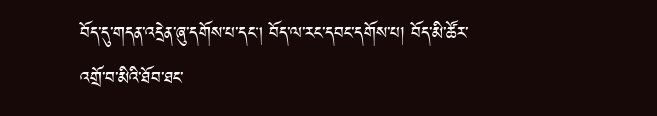བོད་དུ་གདན་འདྲེན་ཞུ་དགོས་པ་དང། བོད་ལ་རང་དབང་དགོས་པ། བོད་མི་ཚོར་འགྲོ་བ་མིའི་ཐོབ་ཐང་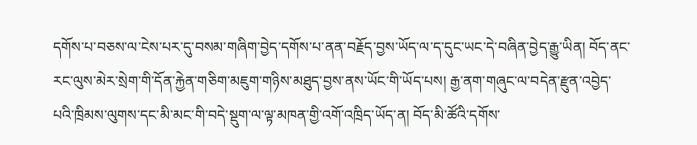དགོས་པ་བཅས་ལ་ངེས་པར་དུ་བསམ་གཞིག་བྱེད་དགོས་པ་ནན་བརྗོད་བྱས་ཡོད་ལ་ད་དུང་ཡང་དེ་བཞིན་བྱེད་རྒྱུ་ཡིན། བོད་ནང་རང་ལུས་མེར་སྲེག་གི་དོན་རྐྱེན་གཅིག་མཇུག་གཉིས་མཐུད་བྱས་ནས་ཡོང་གི་ཡོད་པས། རྒྱ་ནག་གཞུང་ལ་བདེན་རྫུན་འབྱེད་པའི་ཁྲིམས་ལུགས་དང་མི་མང་གི་བདེ་སྡུག་ལ་ལྟ་མཁན་གྱི་འགོ་འཁྲིད་ཡོད་ན། བོད་མི་ཚོའི་དགོས་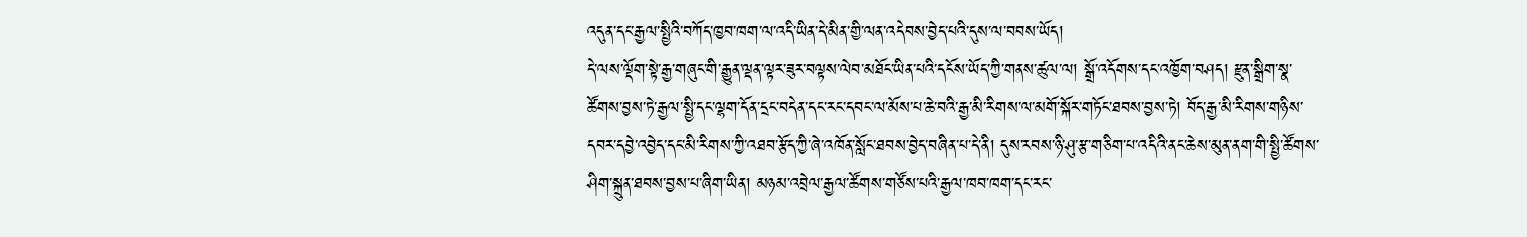འདུན་དང་རྒྱལ་སྤྱིའི་བཀོད་ཁྱབ་ཁག་ལ་འདི་ཡིན་དེ་མིན་གྱི་ལན་འདེབས་བྱེད་པའི་དུས་ལ་བབས་ཡོད།
དེ་ལས་ལྡོག་སྟེ་རྒྱ་གཞུང་གི་རྒྱུན་ལྡན་ལྟར་ཟུར་བལྟས་ལེབ་མཐོང་ཡིན་པའི་དངོས་ཡོད་ཀྱི་གནས་ཚུལ་ལ། སྒྲོ་འདོགས་དང་འཁྱོག་བཤད། རྫུན་སྒྲིག་སྣ་ཚོགས་བྱས་ཏེ་རྒྱལ་སྤྱི་དང་ལྷག་དོན་དྲང་བདེན་དང་རང་དབང་ལ་མོས་པ་ཆེ་བའི་རྒྱ་མི་རིགས་ལ་མགོ་སྐོར་གཏོང་ཐབས་བྱས་ཏེ། བོད་རྒྱ་མི་རིགས་གཉིས་དབར་དབྱེ་འབྱེད་དང་མི་རིགས་ཀྱི་འཐབ་རྩོད་ཀྱི་ཞེ་འཁོན་སློང་ཐབས་བྱེད་བཞིན་པ་དེ་ནི། དུས་རབས་ཉི་ཤུ་རྩ་གཅིག་པ་འདིའི་ནང་ཆེས་མུན་ནག་གི་སྤྱི་ཚོགས་ཤིག་སྐྲུན་ཐབས་བྱས་པ་ཞིག་ཡིན། མཉམ་འབྲེལ་རྒྱལ་ཚོགས་གཙོས་པའི་རྒྱལ་ཁབ་ཁག་དང་རང་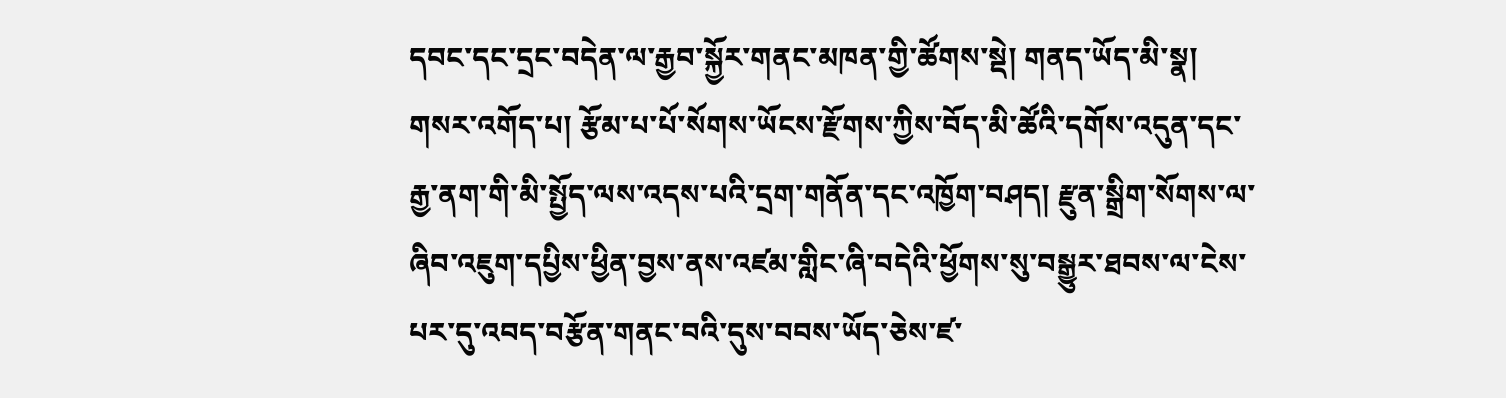དབང་དང་དྲང་བདེན་ལ་རྒྱབ་སྐྱོར་གནང་མཁན་གྱི་ཚོགས་སྡེ། གནད་ཡོད་མི་སྣ། གསར་འགོད་པ། རྩོམ་པ་པོ་སོགས་ཡོངས་རྫོགས་ཀྱིས་བོད་མི་ཚོའི་དགོས་འདུན་དང་རྒྱ་ནག་གི་མི་སྤྱོད་ལས་འདས་པའི་དྲག་གནོན་དང་འཁྱོག་བཤད། རྫུན་སྒྲིག་སོགས་ལ་ཞིབ་འཇུག་དཔྱིས་ཕྱིན་བྱས་ནས་འཛམ་གླིང་ཞི་བདེའི་ཕྱོགས་སུ་བསྒྱུར་ཐབས་ལ་ངེས་པར་དུ་འབད་བརྩོན་གནང་བའི་དུས་བབས་ཡོད་ཅེས་ཛ་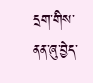དྲག་གིས་ནན་ཞུ་བྱེད་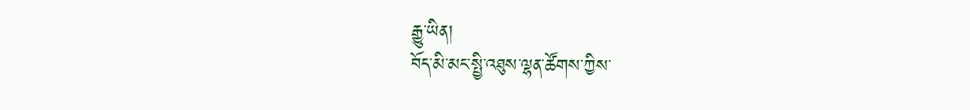རྒྱུ་ཡིན།
བོད་མི་མང་སྤྱི་འཐུས་ལྷན་ཚོགས་ཀྱིས་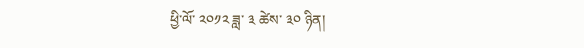ཕྱི་ལོ་ ༢༠༡༢ ཟླ་ ༣ ཚེས་ ༣༠ ཉིན།